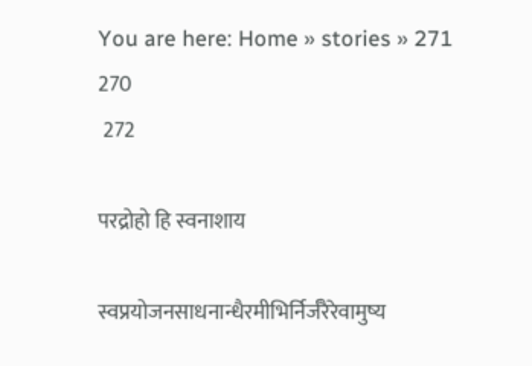You are here: Home » stories » 271
270
 272

परद्रोहो हि स्वनाशाय

स्वप्रयोजनसाधनान्धैरमीभिर्निर्जरैरेवामुष्य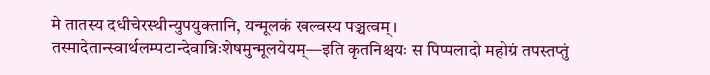मे तातस्य दधीचेरस्थीन्युपयुक्तानि, यन्मूलकं खल्वस्य पञ्चत्वम्। तस्मादेतान्स्वार्थलम्पटान्देवान्निःशेषमुन्मूलयेयम्—इति कृतनिश्चयः स पिप्पलादो महोग्रं तपस्तप्तुं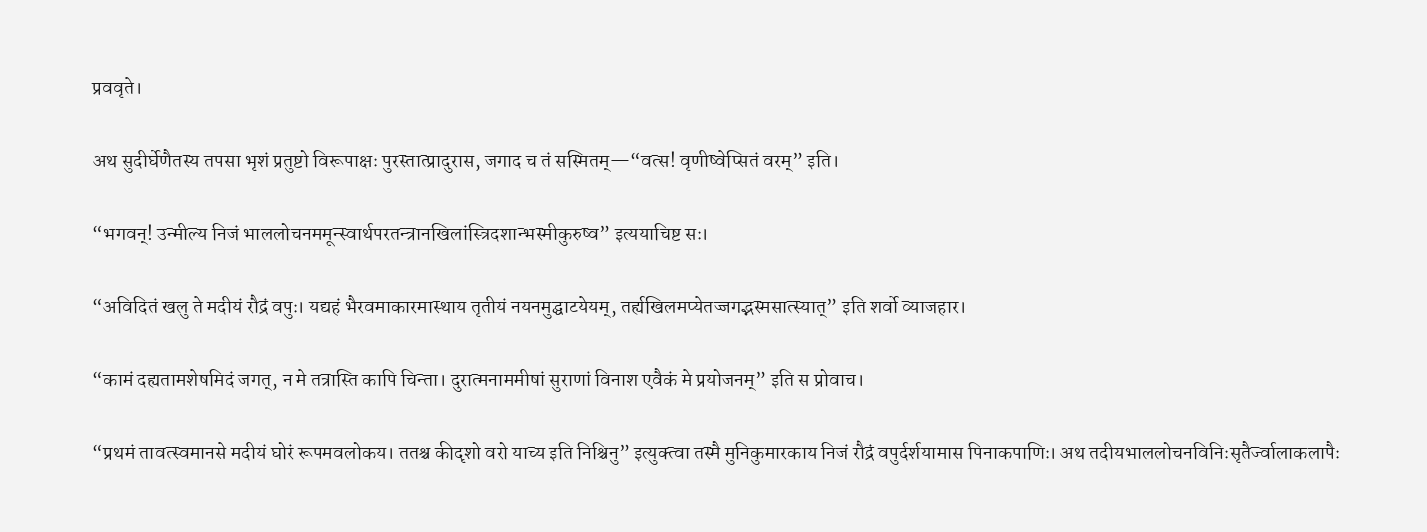प्रववृते।

अथ सुदीर्घेणैतस्य तपसा भृशं प्रतुष्टो विरूपाक्षः पुरस्तात्प्रादुरास, जगाद च तं सस्मितम्—“वत्स! वृणीष्वेप्सितं वरम्” इति।

“भगवन्! उन्मील्य निजं भाललोचनममून्स्वार्थपरतन्त्रानखिलांस्त्रिदशान्भस्मीकुरुष्व” इत्ययाचिष्ट सः।

“अविदितं खलु ते मदीयं रौद्रं वपुः। यद्यहं भैरवमाकारमास्थाय तृतीयं नयनमुद्घाटयेयम्, तर्ह्यखिलमप्येतज्जगद्भस्मसात्स्यात्” इति शर्वो व्याजहार।

“कामं दह्यतामशेषमिदं जगत्, न मे तत्रास्ति कापि चिन्ता। दुरात्मनाममीषां सुराणां विनाश एवैकं मे प्रयोजनम्” इति स प्रोवाच।

“प्रथमं तावत्स्वमानसे मदीयं घोरं रूपमवलोकय। ततश्च कीदृशो वरो याच्य इति निश्चिनु” इत्युक्त्वा तस्मै मुनिकुमारकाय निजं रौद्रं वपुर्दर्शयामास पिनाकपाणिः। अथ तदीयभाललोचनविनिःसृतैर्ज्वालाकलापैः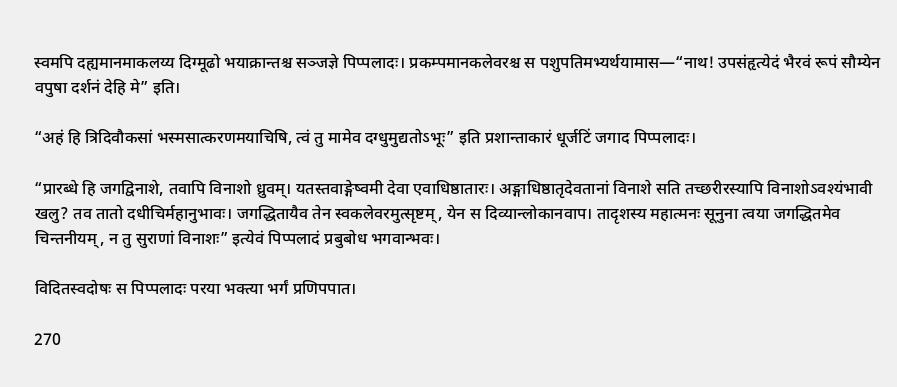स्वमपि दह्यमानमाकलय्य दिग्मूढो भयाक्रान्तश्च सञ्जज्ञे पिप्पलादः। प्रकम्पमानकलेवरश्च स पशुपतिमभ्यर्थयामास—“नाथ! उपसंहृत्येदं भैरवं रूपं सौम्येन वपुषा दर्शनं देहि मे” इति।

“अहं हि त्रिदिवौकसां भस्मसात्करणमयाचिषि, त्वं तु मामेव दग्धुमुद्यतोऽभूः” इति प्रशान्ताकारं धूर्जटिं जगाद पिप्पलादः।

“प्रारब्धे हि जगद्विनाशे, तवापि विनाशो ध्रुवम्। यतस्तवाङ्गेष्वमी देवा एवाधिष्ठातारः। अङ्गाधिष्ठातृदेवतानां विनाशे सति तच्छरीरस्यापि विनाशोऽवश्यंभावी खलु? तव तातो दधीचिर्महानुभावः। जगद्धितायैव तेन स्वकलेवरमुत्सृष्टम्, येन स दिव्यान्लोकानवाप। तादृशस्य महात्मनः सूनुना त्वया जगद्धितमेव चिन्तनीयम्, न तु सुराणां विनाशः” इत्येवं पिप्पलादं प्रबुबोध भगवान्भवः।

विदितस्वदोषः स पिप्पलादः परया भक्त्या भर्गं प्रणिपपात।

270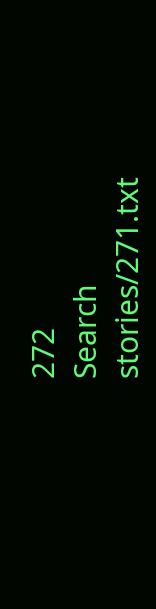272
Search
stories/271.txt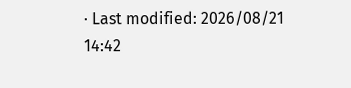· Last modified: 2026/08/21 14:42